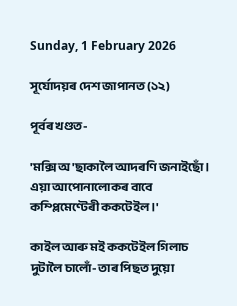Sunday, 1 February 2026

সূৰ্যোদয়ৰ দেশ জাপানত (১২)

পূৰ্বৰ খণ্ডত-

'মক্সি অ'ছাকালৈ আদৰণি জনাইছোঁ। এয়া আপোনালোকৰ বাবে কম্প্লিমেণ্টেৰী ককটেইল।'

কাইল আৰু মই ককটেইল গিলাচ দুটালৈ চালোঁ- তাৰ পিছত দুয়ো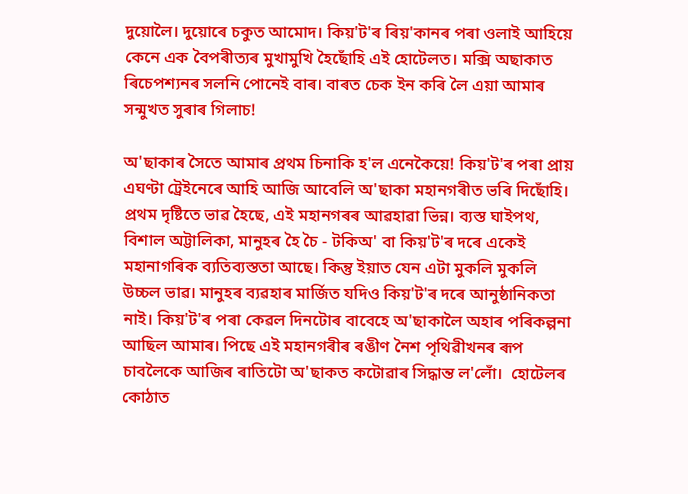দুয়োলৈ। দুয়োৰে চকুত আমোদ। কিয়'ট'ৰ ৰিয়'কানৰ পৰা ওলাই আহিয়ে কেনে এক বৈপৰীত্যৰ মুখামুখি হৈছোঁহি এই হোটেলত। মক্সি অছাকাত ৰিচেপশ্যনৰ সলনি পোনেই বাৰ। বাৰত চেক ইন কৰি লৈ এয়া আমাৰ সন্মুখত সুৰাৰ গিলাচ!

অ'ছাকাৰ সৈতে আমাৰ প্ৰথম চিনাকি হ'ল এনেকৈয়ে! কিয়'ট'ৰ পৰা প্ৰায় এঘণ্টা ট্ৰেইনেৰে আহি আজি আবেলি অ'ছাকা মহানগৰীত ভৰি দিছোঁহি। প্ৰথম দৃষ্টিতে ভাৱ হৈছে, এই মহানগৰৰ আৱহাৱা ভিন্ন। ব্যস্ত ঘাইপথ, বিশাল অট্টালিকা, মানুহৰ হৈ চৈ - টকিঅ' বা কিয়'ট'ৰ দৰে একেই মহানাগৰিক ব্যতিব্যস্ততা আছে। কিন্তু ইয়াত যেন এটা মুকলি মুকলি উচ্চল ভাৱ। মানুহৰ ব্যৱহাৰ মাৰ্জিত যদিও কিয়'ট'ৰ দৰে আনুষ্ঠানিকতা নাই। কিয়'ট'ৰ পৰা কেৱল দিনটোৰ বাবেহে অ'ছাকালৈ অহাৰ পৰিকল্পনা আছিল আমাৰ। পিছে এই মহানগৰীৰ ৰঙীণ নৈশ পৃথিৱীখনৰ ৰূপ চাবলৈকে আজিৰ ৰাতিটো অ'ছাকত কটোৱাৰ সিদ্ধান্ত ল'লোঁ।  হোটেলৰ কোঠাত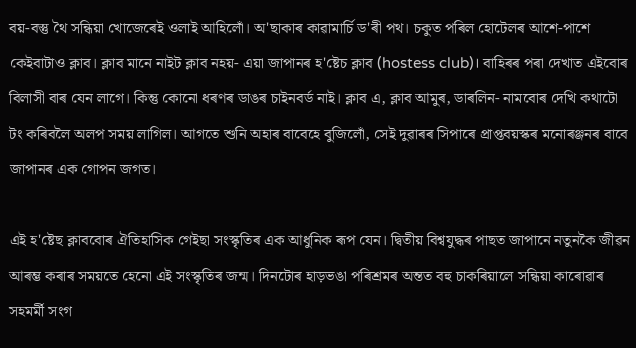বয়-বস্তু থৈ সন্ধিয়া খোজেৰেই ওলাই আহিলোঁ। অ'ছাকাৰ কাৱামাৰ্চি ড'ৰী পথ। চকুত পৰিল হোটেলৰ আশে-পাশে কেইবাটাও ক্লাব। ক্লাব মানে নাইট ক্লাব নহয়- এয়া জাপানৰ হ'ষ্টেচ ক্লাব (hostess club)। বাহিৰৰ পৰা দেখাত এইবোৰ বিলাসী বাৰ যেন লাগে। কিন্তু কোনো ধৰণৰ ডাঙৰ চাইনবৰ্ড নাই। ক্লাব এ, ক্লাব আমুৰ, ডাৰলিন- নামবোৰ দেখি কথাটো টং কৰিবলৈ অলপ সময় লাগিল। আগতে শুনি অহাৰ বাবেহে বুজিলোঁ, সেই দুৱাৰৰ সিপাৰে প্ৰাপ্তবয়স্কৰ মনোৰঞ্জনৰ বাবে জাপানৰ এক গোপন জগত।

এই হ'ষ্টেছ ক্লাববোৰ ঐতিহাসিক গেইছা সংস্কৃতিৰ এক আধুনিক ৰূপ যেন। দ্বিতীয় বিশ্বযুদ্ধৰ পাছত জাপানে নতুনকৈ জীৱন আৰম্ভ কৰাৰ সময়তে হেনো এই সংস্কৃতিৰ জন্ম। দিনটোৰ হাড়ভঙা পৰিশ্ৰমৰ অন্তত বহু চাকৰিয়ালে সন্ধিয়া কাৰোৱাৰ সহমৰ্মী সংগ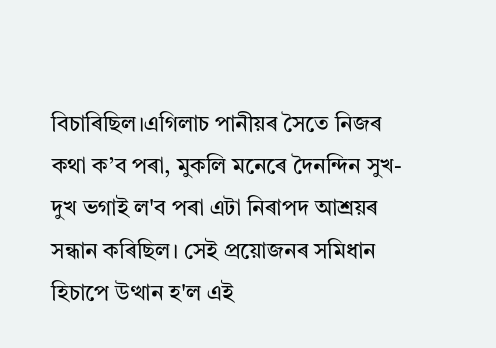বিচাৰিছিল।এগিলাচ পানীয়ৰ সৈতে নিজৰ কথা ক’ব পৰা, মুকলি মনেৰে দৈনন্দিন সুখ-দুখ ভগাই ল'ব পৰা এটা নিৰাপদ আশ্ৰয়ৰ সন্ধান কৰিছিল। সেই প্ৰয়োজনৰ সমিধান হিচাপে উত্থান হ'ল এই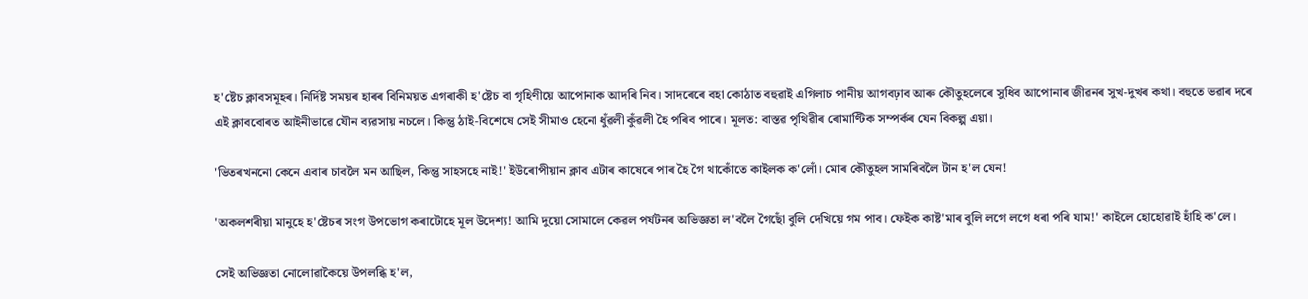হ'ষ্টেচ ক্লাবসমূহৰ। নিৰ্দিষ্ট সময়ৰ হাৰৰ বিনিময়ত এগৰাকী হ'ষ্টেচ বা গৃহিণীয়ে আপোনাক আদৰি নিব। সাদৰেৰে বহা কোঠাত বহুৱাই এগিলাচ পানীয় আগবঢ়াব আৰু কৌতুহলেৰে সুধিব আপোনাৰ জীৱনৰ সুখ-দুখৰ কথা। বহুতে ভৱাৰ দৰে এই ক্লাববোৰত আইনীভাৱে যৌন ব্যৱসায় নচলে। কিন্তু ঠাই-বিশেষে সেই সীমাও হেনো ধুঁৱলী কুঁৱলী হৈ পৰিব পাৰে। মূলত: বাস্তৱ পৃথিৱীৰ ৰোমাণ্টিক সম্পৰ্কৰ যেন বিকল্প এয়া।

'ভিতৰখননো কেনে এবাৰ চাবলৈ মন আছিল, কিন্তু সাহসহে নাই!' ইউৰোপীয়ান ক্লাব এটাৰ কাষেৰে পাৰ হৈ গৈ থাকোঁতে কাইলক ক'লোঁ। মোৰ কৌতুহল সামৰিবলৈ টান হ'ল যেন!

'অকলশৰীয়া মানুহে হ'ষ্টেচৰ সংগ উপভোগ কৰাটোহে মূল উদেশ্য! আমি দুয়ো সোমালে কেৱল পৰ্যটনৰ অভিজ্ঞতা ল'বলৈ গৈছোঁ বুলি দেখিয়ে গম পাব। ফেইক কাষ্ট'মাৰ বুলি লগে লগে ধৰা পৰি যাম!' কাইলে হোহোৱাই হাঁহি ক'লে।

সেই অভিজ্ঞতা নোলোৱাকৈয়ে উপলব্ধি হ'ল,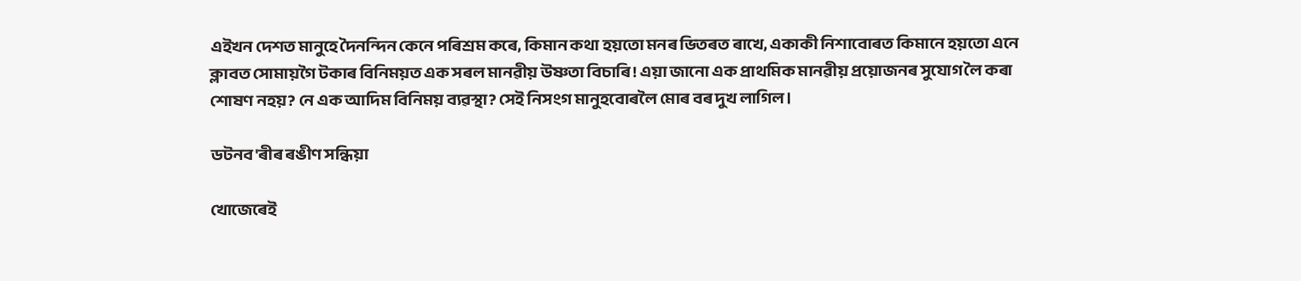এইখন দেশত মানুহে দৈনন্দিন কেনে পৰিশ্ৰম কৰে, কিমান কথা হয়তো মনৰ ভিতৰত ৰাখে, একাকী নিশাবোৰত কিমানে হয়তো এনে ক্লাবত সোমায়গৈ টকাৰ বিনিময়ত এক সৰল মানৱীয় উষ্ণতা বিচাৰি! এয়া জানো এক প্ৰাথমিক মানৱীয় প্ৰয়োজনৰ সুযোগ লৈ কৰা শোষণ নহয়? নে এক আদিম বিনিময় ব্যৱস্থা? সেই নিসংগ মানুহবোৰলৈ মোৰ বৰ দুখ লাগিল।

ডটনব'ৰীৰ ৰঙীণ সন্ধিয়া

খোজেৰেই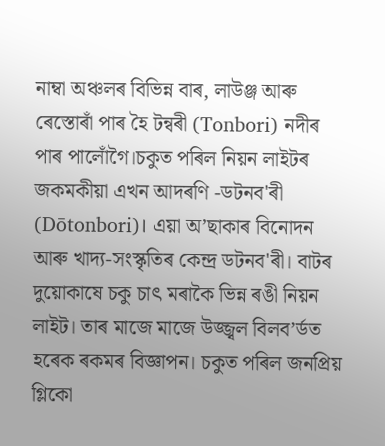নাম্বা অঞ্চলৰ বিভিন্ন বাৰ, লাউঞ্জ আৰু ৰেস্তোৰাঁ পাৰ হৈ টন্বৰী (Tonbori) নদীৰ পাৰ পালোঁগৈ।চকুত পৰিল নিয়ন লাইটৰ জকমকীয়া এখন আদৰণি -ডটনব'ৰী (Dōtonbori)। এয়া অ’ছাকাৰ বিনোদন আৰু খাদ্য-সংস্কৃতিৰ কেন্দ্ৰ ডটনব'ৰী। বাটৰ দুয়োকাষে চকু চাৎ মৰাকৈ ভিন্ন ৰঙী নিয়ন লাইট। তাৰ মাজে মাজে উজ্জ্বল বিলব’ৰ্ডত হৰেক ৰকমৰ বিজ্ঞাপন। চকুত পৰিল জনপ্ৰিয় গ্লিকো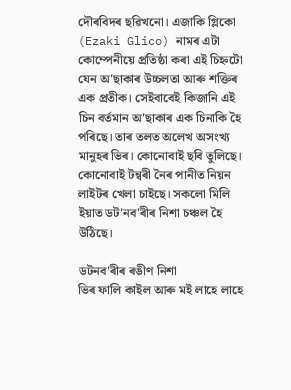দৌৰবিদৰ ছৱিখনো। এজাকি গ্লিকো (Ezaki Glico) নামৰ এটা কোম্পেনীয়ে প্ৰতিষ্ঠা কৰা এই চিহ্নটো যেন অ'ছাকাৰ উচ্চলতা আৰু শক্তিৰ এক প্ৰতীক। সেইবাবেই কিজানি এই চিন বৰ্তমান অ'ছাকাৰ এক চিনাকি হৈ পৰিছে। তাৰ তলত অলেখ অসংখ্য মানুহৰ ভিৰ। কোনোবাই ছবি তুলিছে। কোনোবাই টন্বৰী নৈৰ পানীত নিয়ন লাইটৰ খেলা চাইছে। সকলো মিলি ইয়াত ডট'নব'ৰীৰ নিশা চঞ্চল হৈ উঠিছে।

ডটনব'ৰীৰ ৰঙীণ নিশা
ভিৰ ফালি কাইল আৰু মই লাহে লাহে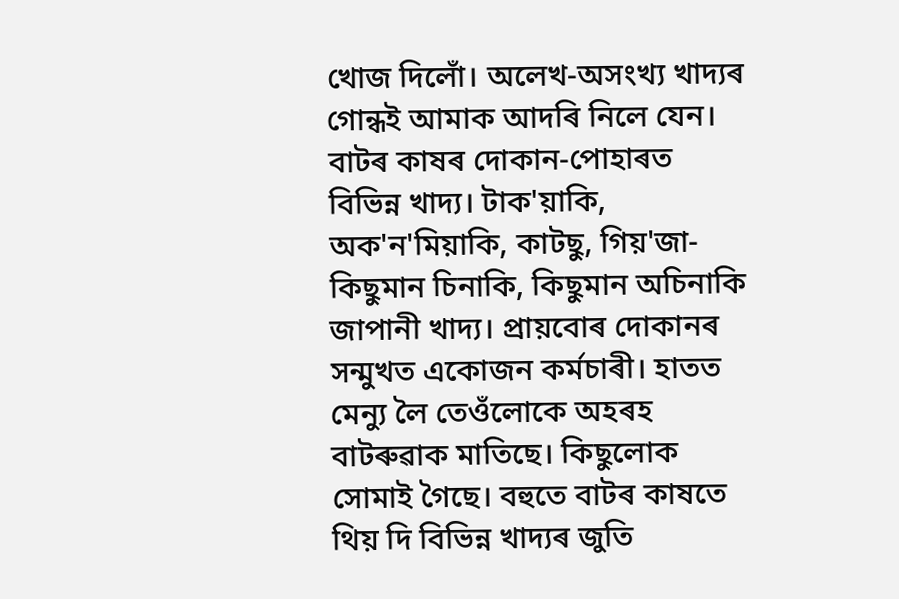খোজ দিলোঁ। অলেখ-অসংখ্য খাদ্যৰ গোন্ধই আমাক আদৰি নিলে যেন। বাটৰ কাষৰ দোকান-পোহাৰত বিভিন্ন খাদ্য। টাক'য়াকি, অক'ন'মিয়াকি, কাটছু, গিয়'জা- কিছুমান চিনাকি, কিছুমান অচিনাকি জাপানী খাদ্য। প্ৰায়বোৰ দোকানৰ সন্মুখত একোজন কৰ্মচাৰী। হাতত মেন্যু লৈ তেওঁলোকে অহৰহ বাটৰুৱাক মাতিছে। কিছুলোক সোমাই গৈছে। বহুতে বাটৰ কাষতে থিয় দি বিভিন্ন খাদ্যৰ জুতি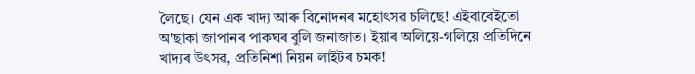লৈছে। যেন এক খাদ্য আৰু বিনোদনৰ মহোৎসৱ চলিছে! এইবাবেইতো অ'ছাকা জাপানৰ পাকঘৰ বুলি জনাজাত। ইয়াৰ অলিয়ে-গলিয়ে প্ৰতিদিনে খাদ্যৰ উৎসৱ, প্ৰতিনিশা নিয়ন লাইটৰ চমক!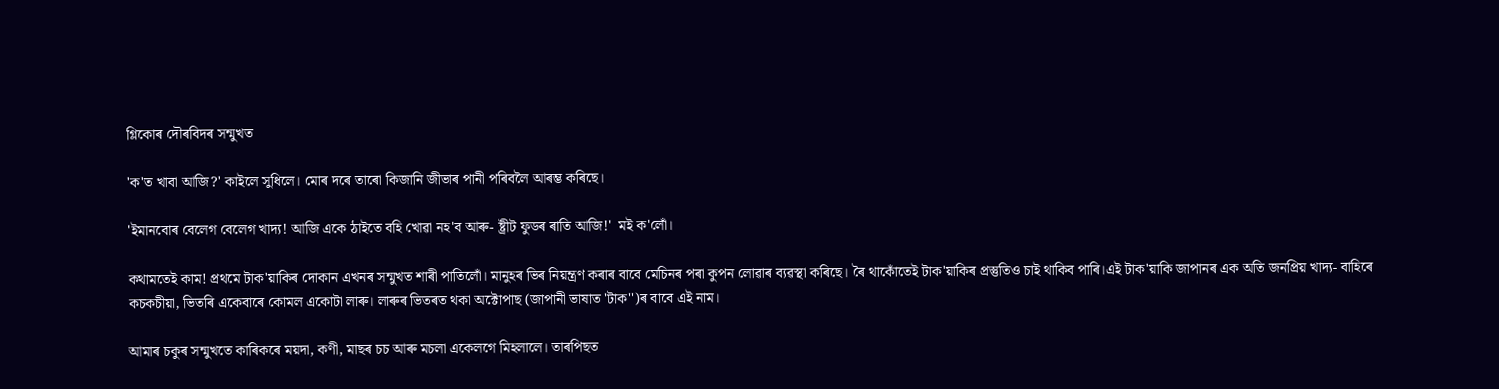গ্লিকোৰ দৌৰবিদৰ সন্মুখত

'ক'ত খাবা আজি?' কাইলে সুধিলে। মোৰ দৰে তাৰো কিজানি জীভাৰ পানী পৰিবলৈ আৰম্ভ কৰিছে।

'ইমানবোৰ বেলেগ বেলেগ খাদ্য! আজি একে ঠাইতে বহি খোৱা নহ'ব আৰু- ষ্ট্ৰীট ফুডৰ ৰাতি আজি!'  মই ক'লোঁ।

কথামতেই কাম! প্ৰথমে টাক'য়াকিৰ দোকান এখনৰ সন্মুখত শাৰী পাতিলোঁ। মানুহৰ ভিৰ নিয়ন্ত্ৰণ কৰাৰ বাবে মেচিনৰ পৰা কুপন লোৱাৰ ব্যৱস্থা কৰিছে। ৰৈ থাকোঁতেই টাক'য়াকিৰ প্ৰস্তুতিও চাই থাকিব পাৰি।এই টাক'য়াকি জাপানৰ এক অতি জনপ্ৰিয় খাদ্য- বাহিৰে কচকচীয়া, ভিতৰি একেবাৰে কোমল একোটা লাৰু। লাৰুৰ ভিতৰত থকা অক্টোপাছ (জাপানী ভাষাত 'টাক'')ৰ বাবে এই নাম।

আমাৰ চকুৰ সন্মুখতে কাৰিকৰে ময়দা, কণী, মাছৰ চচ আৰু মচলা একেলগে মিহলালে। তাৰপিছত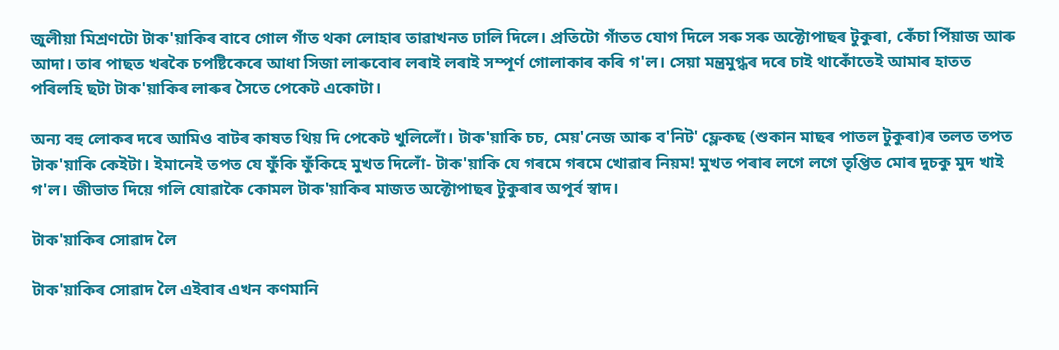জুলীয়া মিশ্ৰণটো টাক'য়াকিৰ বাবে গোল গাঁত থকা লোহাৰ তাৱাখনত ঢালি দিলে। প্ৰতিটো গাঁতত যোগ দিলে সৰু সৰু অক্টোপাছৰ টুকুৰা, কেঁচা পিঁয়াজ আৰু আদা। তাৰ পাছত খৰকৈ চপষ্টিকেৰে আধা সিজা লাৰুবোৰ লৰাই লৰাই সম্পূৰ্ণ গোলাকাৰ কৰি গ'ল। সেয়া মন্ত্ৰমুগ্ধৰ দৰে চাই থাকোঁতেই আমাৰ হাতত পৰিলহি ছটা টাক'য়াকিৰ লাৰুৰ সৈতে পেকেট একোটা।

অন্য বহু লোকৰ দৰে আমিও বাটৰ কাষত থিয় দি পেকেট খুলিলোঁ। টাক'য়াকি চচ, মেয়'নেজ আৰু ব'নিট' ফ্লেকছ (শুকান মাছৰ পাতল টুকুৰা)ৰ তলত তপত টাক'য়াকি কেইটা। ইমানেই তপত যে ফুঁকি ফুঁকিহে মুখত দিলোঁ- টাক'য়াকি যে গৰমে গৰমে খোৱাৰ নিয়ম! মুখত পৰাৰ লগে লগে তৃপ্তিত মোৰ দুচকু মুদ খাই গ'ল। জীভাত দিয়ে গলি যোৱাকৈ কোমল টাক'য়াকিৰ মাজত অক্টোপাছৰ টুকুৰাৰ অপূৰ্ব স্বাদ।

টাক'য়াকিৰ সোৱাদ লৈ

টাক'য়াকিৰ সোৱাদ লৈ এইবাৰ এখন কণমানি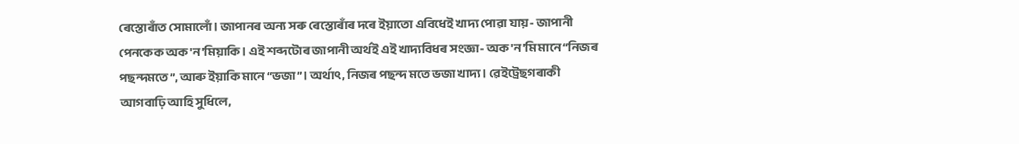ৰেস্তোৰাঁত সোমালোঁ। জাপানৰ অন্য সৰু ৰেস্তোৰাঁৰ দৰে ইয়াতো এবিধেই খাদ্য পোৱা যায়- জাপানী পেনকেক অক'ন'মিয়াকি। এই শব্দটোৰ জাপানী অৰ্থই এই খাদ্যবিধৰ সংজ্ঞা- অক'ন'মি মানে “নিজৰ পছন্দমতে”, আৰু ইয়াকি মানে “ভজা”। অৰ্থাৎ, নিজৰ পছন্দ মতে ভজা খাদ্য। ৱেইট্ৰেছগৰাকী আগবাঢ়ি আহি সুধিলে,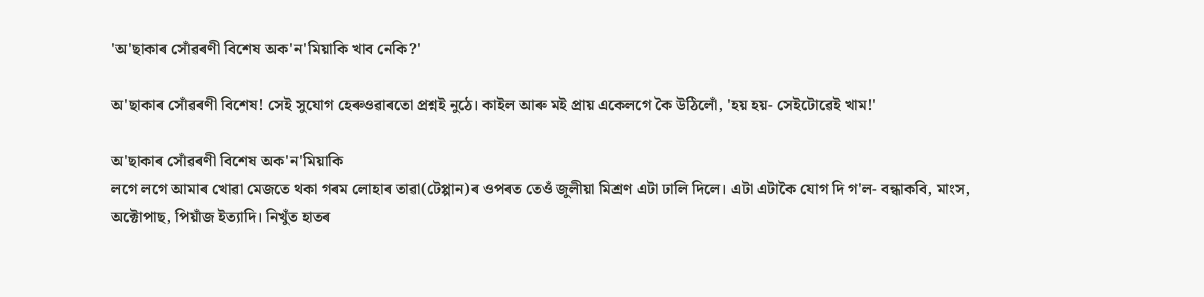'অ'ছাকাৰ সোঁৱৰণী বিশেষ অক'ন'মিয়াকি খাব নেকি?'

অ'ছাকাৰ সোঁৱৰণী বিশেষ! সেই সুযোগ হেৰুওৱাৰতো প্ৰশ্নই নুঠে। কাইল আৰু মই প্ৰায় একেলগে কৈ উঠিলোঁ, 'হয় হয়- সেইটোৱেই খাম!'

অ'ছাকাৰ সোঁৱৰণী বিশেষ অক'ন'মিয়াকি
লগে লগে আমাৰ খোৱা মেজতে থকা গৰম লোহাৰ তাৱা(টেপ্পান)ৰ ওপৰত তেওঁ জুলীয়া মিশ্ৰণ এটা ঢালি দিলে। এটা এটাকৈ যোগ দি গ'ল- বন্ধাকবি, মাংস, অক্টোপাছ, পিয়াঁজ ইত্যাদি। নিখুঁত হাতৰ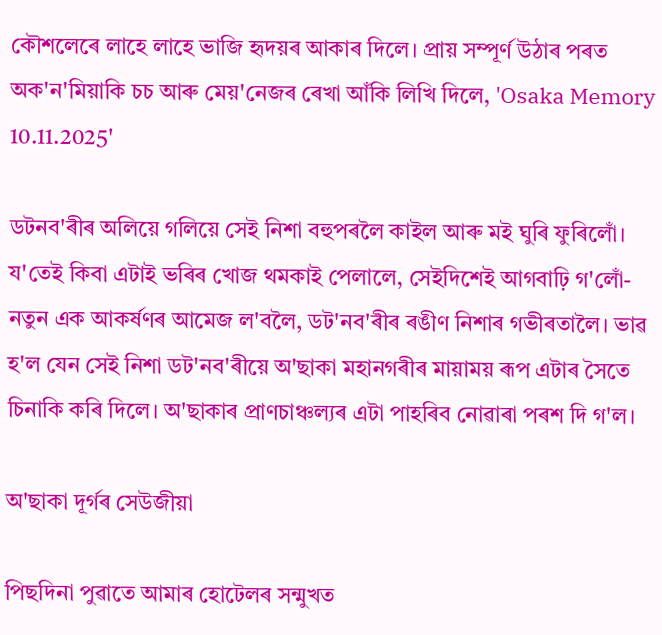কৌশলেৰে লাহে লাহে ভাজি হৃদয়ৰ আকাৰ দিলে। প্ৰায় সম্পূৰ্ণ উঠাৰ পৰত অক'ন'মিয়াকি চচ আৰু মেয়'নেজৰ ৰেখা আঁকি লিখি দিলে, 'Osaka Memory 10.11.2025'

ডটনব'ৰীৰ অলিয়ে গলিয়ে সেই নিশা বহুপৰলৈ কাইল আৰু মই ঘুৰি ফুৰিলোঁ। য'তেই কিবা এটাই ভৰিৰ খোজ থমকাই পেলালে, সেইদিশেই আগবাঢ়ি গ'লোঁ- নতুন এক আকৰ্ষণৰ আমেজ ল'বলৈ, ডট'নব'ৰীৰ ৰঙীণ নিশাৰ গভীৰতালৈ। ভাৱ হ'ল যেন সেই নিশা ডট'নব'ৰীয়ে অ'ছাকা মহানগৰীৰ মায়াময় ৰূপ এটাৰ সৈতে চিনাকি কৰি দিলে। অ'ছাকাৰ প্ৰাণচাঞ্চল্যৰ এটা পাহৰিব নোৱাৰা পৰশ দি গ'ল।

অ'ছাকা দূৰ্গৰ সেউজীয়া

পিছদিনা পুৱাতে আমাৰ হোটেলৰ সন্মুখত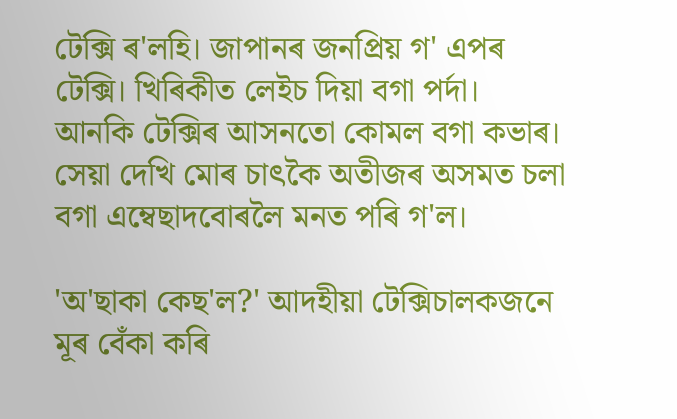টেক্সি ৰ'লহি। জাপানৰ জনপ্ৰিয় গ' এপৰ টেক্সি। খিৰিকীত লেইচ দিয়া বগা পৰ্দা। আনকি টেক্সিৰ আসনতো কোমল বগা কভাৰ। সেয়া দেখি মোৰ চাৎকৈ অতীজৰ অসমত চলা বগা এম্বেছাদবোৰলৈ মনত পৰি গ'ল।

'অ'ছাকা কেছ'ল?' আদহীয়া টেক্সিচালকজনে মূৰ বেঁকা কৰি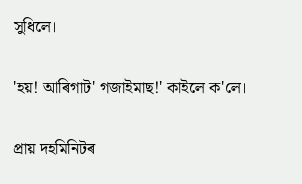সুধিলে।

'হয়! আৰিগাট' গজাইমাছ!' কাইলে ক'লে।

প্ৰায় দহমিনিটৰ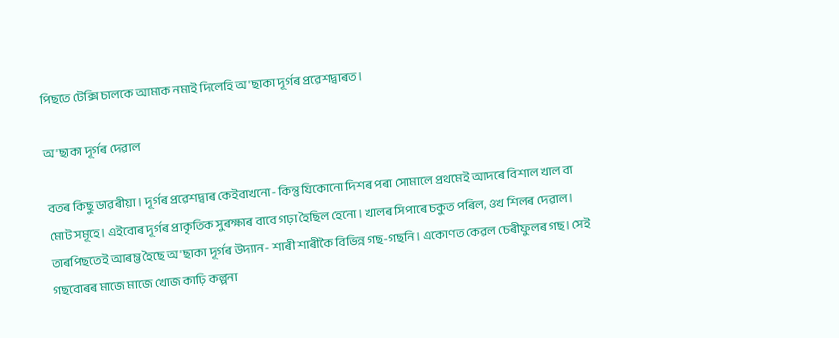পিছতে টেক্সি চালকে আমাক নমাই দিলেহি অ'ছাকা দূৰ্গৰ প্ৰৱেশদ্বাৰত।

অ'ছাকা দূৰ্গৰ দেৱাল

বতৰ কিছু ডাৱৰীয়া। দূৰ্গৰ প্ৰৱেশদ্বাৰ কেইবাখনো- কিন্তু যিকোনো দিশৰ পৰা সোমালে প্ৰথমেই আদৰে বিশাল খাল বা মোট সমূহে। এইবোৰ দূৰ্গৰ প্ৰাকৃতিক সুৰক্ষাৰ বাবে গঢ়া হৈছিল হেনো। খালৰ সিপাৰে চকুত পৰিল, ওখ শিলৰ দেৱাল। তাৰপিছতেই আৰম্ভ হৈছে অ'ছাকা দূৰ্গৰ উদ্যান- শাৰী শাৰীকৈ বিভিন্ন গছ-গছনি। একোণত কেৱল চেৰীফুলৰ গছ। সেই গছবোৰৰ মাজে মাজে খোজ কাঢ়ি কল্পনা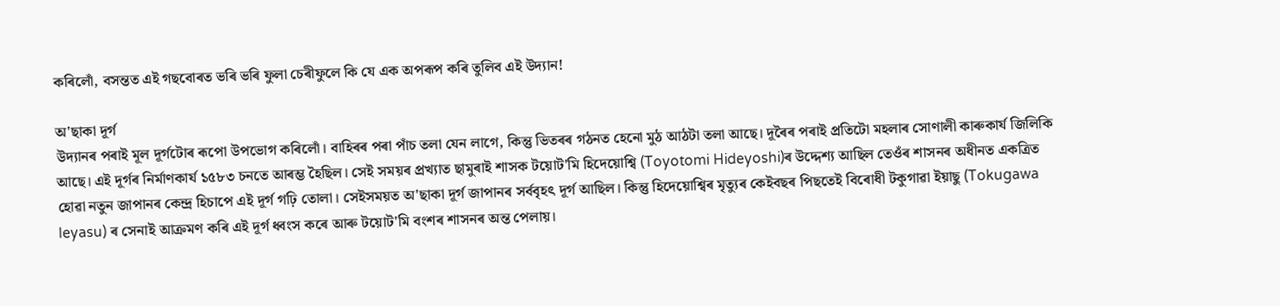কৰিলোঁ, বসন্তত এই গছবোৰত ভৰি ভৰি ফুলা চেৰীফুলে কি যে এক অপৰূপ কৰি তুলিব এই উদ্যান!

অ'ছাকা দূৰ্গ
উদ্যানৰ পৰাই মূল দূৰ্গটোৰ ৰূপো উপভোগ কৰিলোঁ। বাহিৰৰ পৰা পাঁচ তলা যেন লাগে, কিন্তু ভিতৰৰ গঠনত হেনো মুঠ আঠটা তলা আছে। দূৰৈৰ পৰাই প্ৰতিটো মহলাৰ সোণালী কাৰুকাৰ্য জিলিকি আছে। এই দূৰ্গৰ নিৰ্মাণকাৰ্য ১৫৮৩ চনতে আৰম্ভ হৈছিল। সেই সময়ৰ প্ৰখ্যাত ছামুৰাই শাসক টয়োট'মি হিদেয়োশ্বি (Toyotomi Hideyoshi)ৰ উদ্দেশ্য আছিল তেওঁৰ শাসনৰ অধীনত একত্ৰিত হোৱা নতুন জাপানৰ কেন্দ্ৰ হিচাপে এই দূৰ্গ গঢ়ি তোলা। সেইসময়ত অ'ছাকা দূৰ্গ জাপানৰ সৰ্ববৃহৎ দূৰ্গ আছিল। কিন্তু হিদেয়োশ্বিৰ মৃত্যুৰ কেইবছৰ পিছতেই বিৰোধী টকুগাৱা ইয়াছু (Tokugawa Ieyasu) ৰ সেনাই আক্ৰমণ কৰি এই দূৰ্গ ধ্বংস কৰে আৰু টয়োট'মি বংশৰ শাসনৰ অন্ত পেলায়।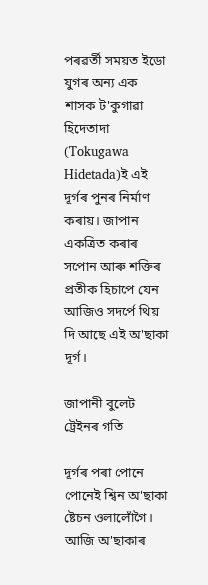পৰৱৰ্তী সময়ত ইডো যুগৰ অন্য এক শাসক ট'কুগাৱা হিদেতাদা (Tokugawa Hidetada)ই এই দূৰ্গৰ পুনৰ নিৰ্মাণ কৰায়। জাপান একত্ৰিত কৰাৰ সপোন আৰু শক্তিৰ প্ৰতীক হিচাপে যেন আজিও সদৰ্পে থিয় দি আছে এই অ'ছাকা দূৰ্গ।

জাপানী বুলেট ট্ৰেইনৰ গতি

দূৰ্গৰ পৰা পোনে পোনেই শ্বিন অ'ছাকা ষ্টেচন ওলালোঁগৈ। আজি অ'ছাকাৰ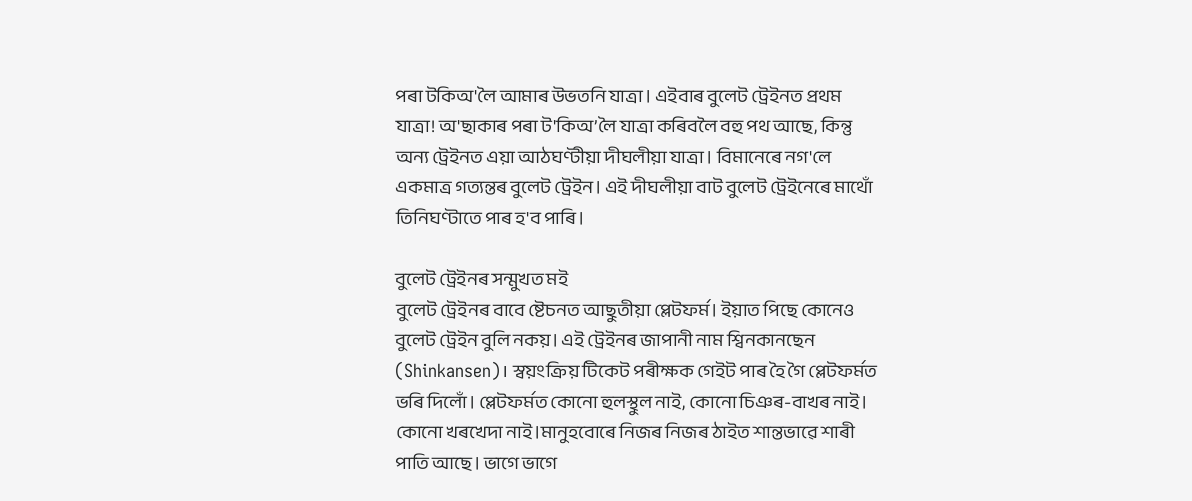পৰা টকিঅ'লৈ আমাৰ উভতনি যাত্ৰা। এইবাৰ বুলেট ট্ৰেইনত প্ৰথম যাত্ৰা! অ'ছাকাৰ পৰা ট'কিঅ’লৈ যাত্ৰা কৰিবলৈ বহু পথ আছে, কিন্তু অন্য ট্ৰেইনত এয়া আঠঘণ্টীয়া দীঘলীয়া যাত্ৰা। বিমানেৰে নগ'লে একমাত্ৰ গত্যন্তৰ বুলেট ট্ৰেইন। এই দীঘলীয়া বাট বুলেট ট্ৰেইনেৰে মাথোঁ তিনিঘণ্টাতে পাৰ হ'ব পাৰি।

বুলেট ট্ৰেইনৰ সন্মুখত মই
বুলেট ট্ৰেইনৰ বাবে ষ্টেচনত আছুতীয়া প্লেটফৰ্ম। ইয়াত পিছে কোনেও বুলেট ট্ৰেইন বুলি নকয়। এই ট্ৰেইনৰ জাপানী নাম শ্বিনকানছেন (Shinkansen)। স্বয়ংক্ৰিয় টিকেট পৰীক্ষক গেইট পাৰ হৈ গৈ প্লেটফৰ্মত ভৰি দিলোঁ। প্লেটফৰ্মত কোনো হুলস্থুল নাই, কোনো চিঞৰ-বাখৰ নাই। কোনো খৰখেদা নাই।মানুহবোৰে নিজৰ নিজৰ ঠাইত শান্তভাৱে শাৰী পাতি আছে। ভাগে ভাগে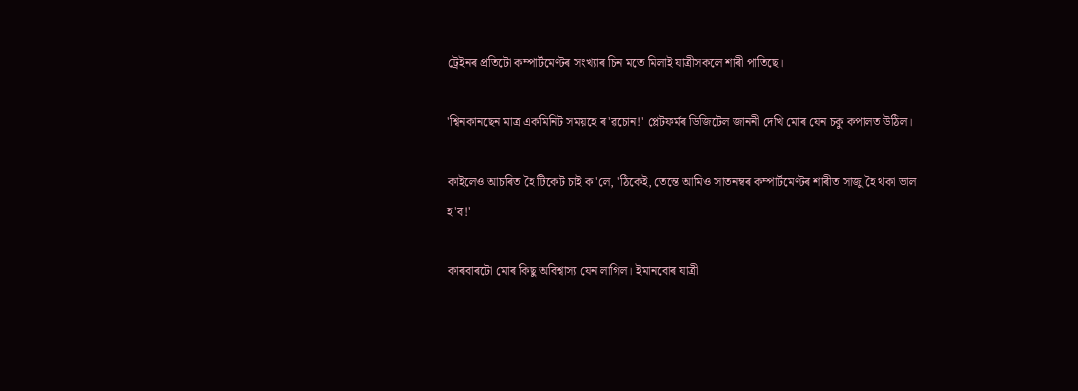ট্ৰেইনৰ প্ৰতিটো কম্পাৰ্টমেণ্টৰ সংখ্যাৰ চিন মতে মিলাই যাত্ৰীসকলে শাৰী পাতিছে।

'শ্বিনকানছেন মাত্ৰ একমিনিট সময়হে ৰ'ৱচোন!' প্লেটফৰ্মৰ ডিজিটেল জাননী দেখি মোৰ যেন চকু কপালত উঠিল।

কাইলেও আচৰিত হৈ টিকেট চাই ক'লে, 'ঠিকেই, তেন্তে আমিও সাতনম্বৰ কম্পাৰ্টমেণ্টৰ শাৰীত সাজু হৈ থকা ভাল হ'ব!'

কাৰবাৰটো মোৰ কিছু অবিশ্বাস্য যেন লাগিল। ইমানবোৰ যাত্ৰী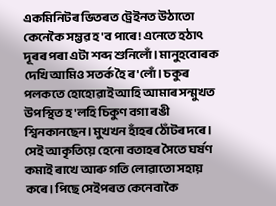একমিনিটৰ ভিতৰত ট্ৰেইনত উঠাতো কেনেকৈ সম্ভৱ হ'ব পাৰে! এনেতে হঠাৎ দূৰৰ পৰা এটা শব্দ শুনিলোঁ। মানুহবোৰক দেখি আমিও সতৰ্ক হৈ ৰ'লোঁ। চকুৰ পলকতে হোহোৱাই আহি আমাৰ সন্মুখত উপস্থিত হ'লহি চিকুণ বগা ৰঙী শ্বিনকানছেন। মুখখন হাঁহৰ ঠোঁটৰ দৰে। সেই আকৃতিয়ে হেনো বতাহৰ সৈতে ঘৰ্ষণ কমাই ৰাখে আৰু গতি লোৱাতো সহায় কৰে। পিছে সেইপৰত কেনেবাকৈ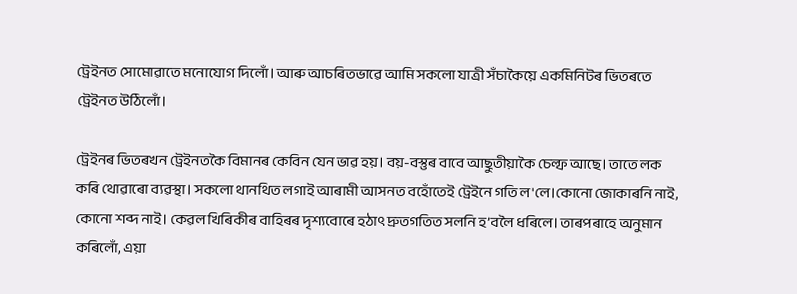ট্ৰেইনত সোমোৱাতে মনোযোগ দিলোঁ। আৰু আচৰিতভাৱে আমি সকলো যাত্ৰী সঁচাকৈয়ে একমিনিটৰ ভিতৰতে ট্ৰেইনত উঠিলোঁ।

ট্ৰেইনৰ ভিতৰখন ট্ৰেইনতকৈ বিমানৰ কেবিন যেন ভাৱ হয়। বয়-বস্তুৰ বাবে আছুতীয়াকৈ চেল্ফ আছে। তাতে লক কৰি থোৱাৰো ব্যৱস্থা। সকলো থানথিত লগাই আৰামী আসনত বহোঁতেই ট্ৰেইনে গতি ল'লে।কোনো জোকাৰনি নাই, কোনো শব্দ নাই। কেৱল খিৰিকীৰ বাহিৰৰ দৃশ্যবোৰে হঠাৎ দ্ৰুতগতিত সলনি হ’বলৈ ধৰিলে। তাৰপৰাহে অনুমান কৰিলোঁ, এয়া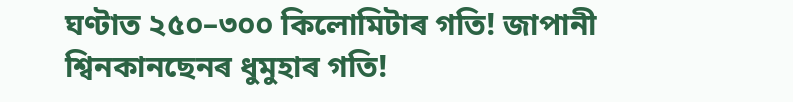ঘণ্টাত ২৫০–৩০০ কিলোমিটাৰ গতি! জাপানী শ্বিনকানছেনৰ ধুমুহাৰ গতি!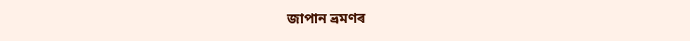জাপান ভ্ৰমণৰ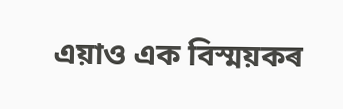এয়াও এক বিস্ময়কৰ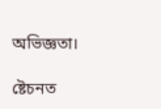অভিজ্ঞতা।

ষ্টেচনত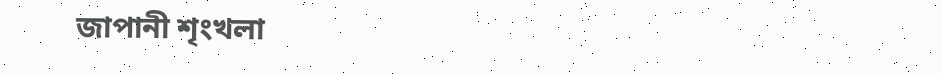জাপানী শৃংখলা